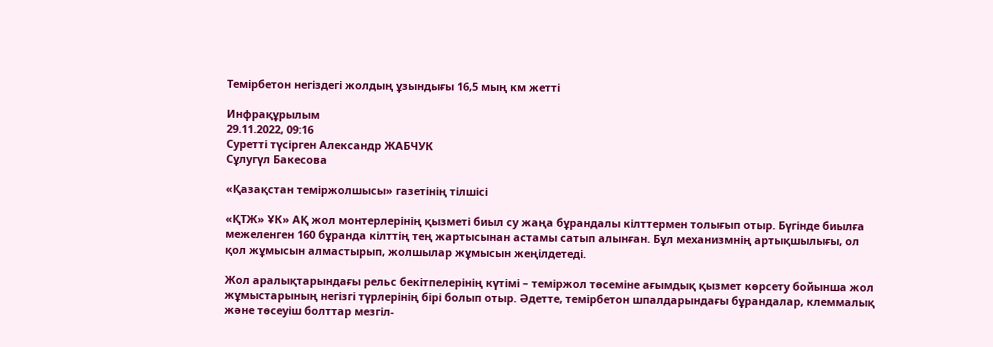Темірбетон негіздегі жолдың ұзындығы 16,5 мың км жетті

Инфрақұрылым
29.11.2022, 09:16
Суретті түсірген Александр ЖАБЧУК
Сұлугүл Бакесова

«Қазақстан теміржолшысы» газетінің тілшісі

«ҚТЖ» ҰК» АҚ жол монтерлерінің қызметі биыл су жаңа бұрандалы кілттермен толығып отыр. Бүгінде биылға межеленген 160 бұранда кілттің тең жартысынан астамы сатып алынған. Бұл механизмнің артықшылығы, ол қол жұмысын алмастырып, жолшылар жұмысын жеңілдетеді.

Жол аралықтарындағы рельс бекітпелерінің күтімі – теміржол төсеміне ағымдық қызмет көрсету бойынша жол жұмыстарының негізгі түрлерінің бірі болып отыр. Әдетте, темірбетон шпалдарындағы бұрандалар, клеммалық және төсеуіш болттар мезгіл-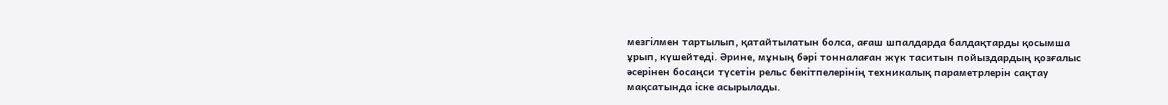мезгілмен тартылып, қатайтылатын болса, ағаш шпалдарда балдақтарды қосымша ұрып, күшейтеді. Әрине, мұның бәрі тонналаған жүк таситын пойыздардың қозғалыс әсерінен босаңси түсетін рельс бекітпелерінің техникалық параметрлерін сақтау мақсатында іске асырылады.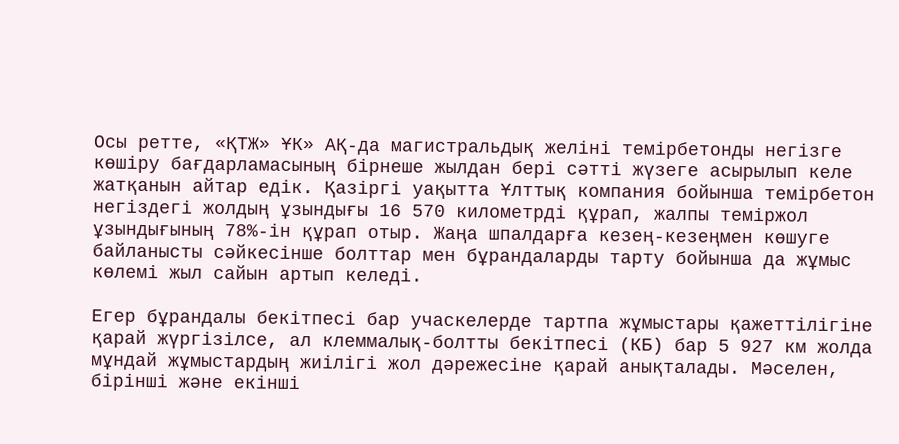Осы ретте, «ҚТЖ» ҰК» АҚ-да магистральдық желіні темірбетонды негізге көшіру бағдарламасының бірнеше жылдан бері сәтті жүзеге асырылып келе жатқанын айтар едік. Қазіргі уақытта Ұлттық компания бойынша темірбетон негіздегі жолдың ұзындығы 16 570 километрді құрап, жалпы теміржол ұзындығының 78%-ін құрап отыр. Жаңа шпалдарға кезең-кезеңмен көшуге байланысты сәйкесінше болттар мен бұрандаларды тарту бойынша да жұмыс көлемі жыл сайын артып келеді.

Егер бұрандалы бекітпесі бар учаскелерде тартпа жұмыстары қажеттілігіне қарай жүргізілсе, ал клеммалық-болтты бекітпесі (КБ) бар 5 927 км жолда мұндай жұмыстардың жиілігі жол дәрежесіне қарай анықталады. Мәселен, бірінші және екінші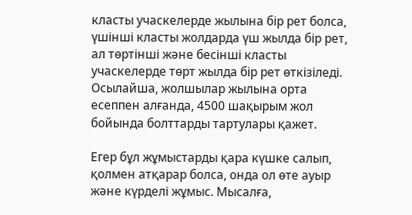класты учаскелерде жылына бір рет болса, үшінші класты жолдарда үш жылда бір рет, ал төртінші және бесінші класты учаскелерде төрт жылда бір рет өткізіледі. Осылайша, жолшылар жылына орта есеппен алғанда, 4500 шақырым жол бойында болттарды тартулары қажет.

Егер бұл жұмыстарды қара күшке салып, қолмен атқарар болса, онда ол өте ауыр және күрделі жұмыс. Мысалға,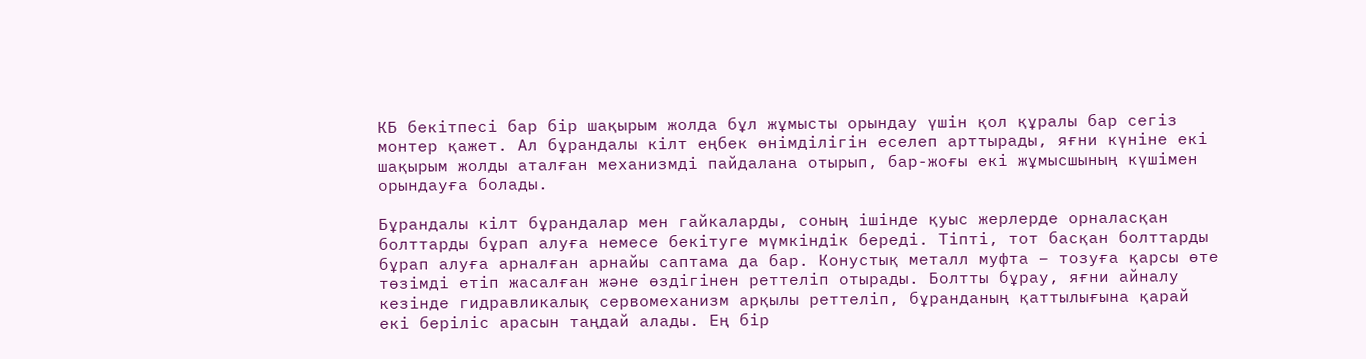КБ бекітпесі бар бір шақырым жолда бұл жұмысты орындау үшін қол құралы бар сегіз монтер қажет. Ал бұрандалы кілт еңбек өнімділігін еселеп арттырады, яғни күніне екі шақырым жолды аталған механизмді пайдалана отырып, бар-жоғы екі жұмысшының күшімен орындауға болады.

Бұрандалы кілт бұрандалар мен гайкаларды, соның ішінде қуыс жерлерде орналасқан болттарды бұрап алуға немесе бекітуге мүмкіндік береді. Тіпті, тот басқан болттарды бұрап алуға арналған арнайы саптама да бар. Конустық металл муфта – тозуға қарсы өте төзімді етіп жасалған және өздігінен реттеліп отырады. Болтты бұрау, яғни айналу кезінде гидравликалық сервомеханизм арқылы реттеліп, бұранданың қаттылығына қарай екі беріліс арасын таңдай алады. Ең бір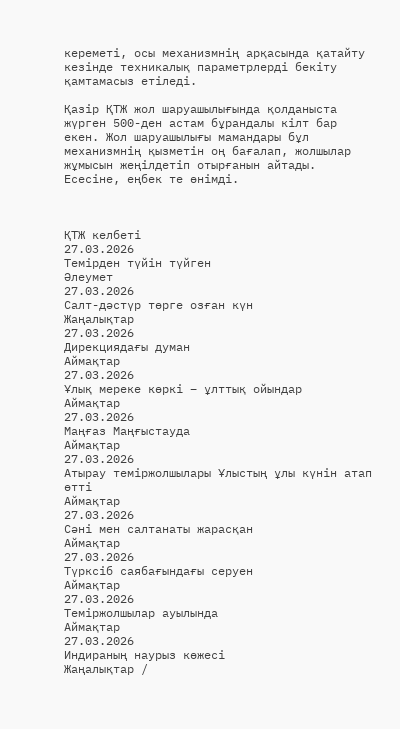кереметі, осы механизмнің арқасында қатайту кезінде техникалық параметрлерді бекіту қамтамасыз етіледі.

Қазір ҚТЖ жол шаруашылығында қолданыста жүрген 500-ден астам бұрандалы кілт бар екен. Жол шаруашылығы мамандары бұл механизмнің қызметін оң бағалап, жолшылар жұмысын жеңілдетіп отырғанын айтады. Есесіне, еңбек те өнімді.



ҚТЖ келбеті
27.03.2026
Темірден түйін түйген
Әлеумет
27.03.2026
Салт-дәстүр төрге озған күн
Жаңалықтар
27.03.2026
Дирекциядағы думан
Аймақтар
27.03.2026
Ұлық мереке көркі – ұлттық ойындар
Аймақтар
27.03.2026
Маңғаз Маңғыстауда
Аймақтар
27.03.2026
Атырау теміржолшылары Ұлыстың ұлы күнін атап өтті
Аймақтар
27.03.2026
Сәні мен салтанаты жарасқан
Аймақтар
27.03.2026
Түрксіб саябағындағы серуен
Аймақтар
27.03.2026
Теміржолшылар ауылында
Аймақтар
27.03.2026
Индираның наурыз көжесі
Жаңалықтар /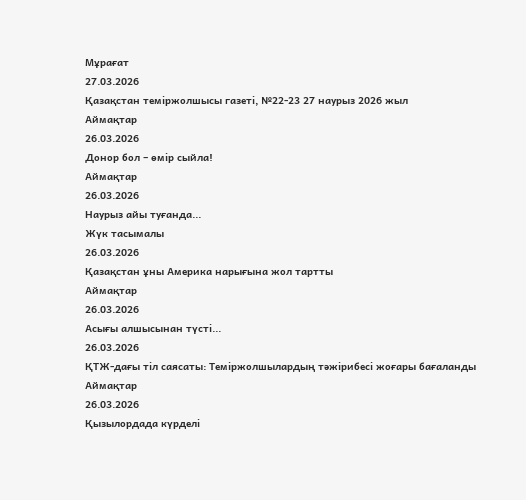Мұрағат
27.03.2026
Қазақстан теміржолшысы газеті, №22-23 27 наурыз 2026 жыл
Аймақтар
26.03.2026
Донор бол – өмір сыйла!
Аймақтар
26.03.2026
Наурыз айы туғанда...
Жүк тасымалы
26.03.2026
Қазақстан ұны Америка нарығына жол тартты
Аймақтар
26.03.2026
Асығы алшысынан түсті...
26.03.2026
ҚТЖ-дағы тіл саясаты: Теміржолшылардың тәжірибесі жоғары бағаланды
Аймақтар
26.03.2026
Қызылордада күрделі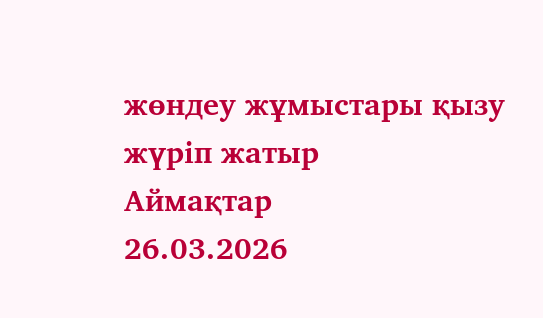жөндеу жұмыстары қызу жүріп жатыр
Аймақтар
26.03.2026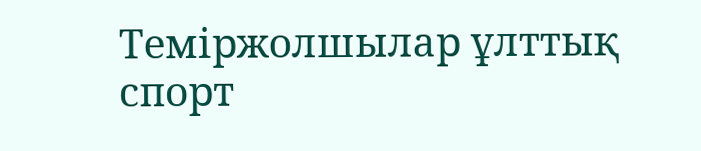Теміржолшылар ұлттық спорт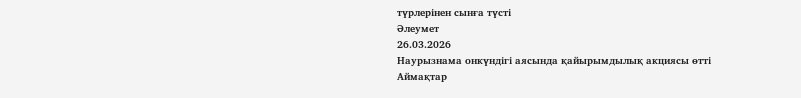түрлерінен сынға түсті
Әлеумет
26.03.2026
Наурызнама онкүндігі аясында қайырымдылық акциясы өтті
Аймақтар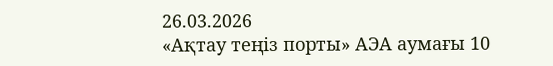26.03.2026
«Ақтау теңіз порты» АЭА аумағы 10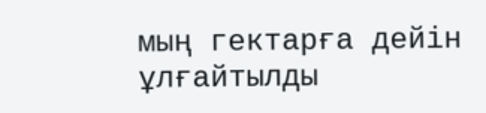мың гектарға дейін ұлғайтылды